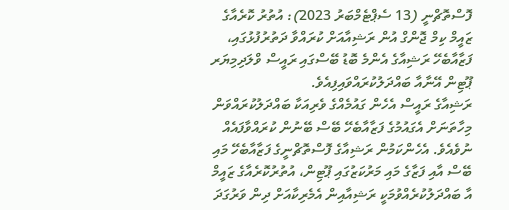ފޮސްތޮޗްނީ (13 ސެޕްޓެމްބަރު 2023): އުތުރު ކޮރެއާގެ ޒައީމް ކިމް ޖޮންގް އުން ރަޝިއާއަށް ކުރައްވާ ދަތުރުފުޅުގައި، ފަޒާއާބެހޭ ރަޝިއާގެ އެންމެ ބޮޑު ބޭސްގައި ރައީސް ވްލަދިމިޔަރ ޕޫޓިން އޭނާއާ ބައްދަލުކުރައްވައިފިއެވެ.
ރަޝިއާގެ ރައީސް އެހެން ގައުމެއްގެ ވެރިއަކާ ބައްދަލުކުރައްވަން މިހާތަނަށް އެގައުމުގެ ފަޒާއާބެހޭ ބޭސް ބޭނުން ކުރައްވާފައެއް ނުވެއެވެ. އެހެންކަމުން ރަޝިއާގެ ފޮސްތޮޗްނީގެ ފަޒާއާބެހޭ މައި ބޭސް އާއި ފަޒާގެ މައި މަރުކަޒުގައި ޕޫޓިން، އުތުރުކޮރެއާގެ ޒައީމް އާ ބައްދަލުކުރެއްވުމަކީ ރަޝިއާއިން އެމެރިކާއަށް ދިން ވަރުގަދަ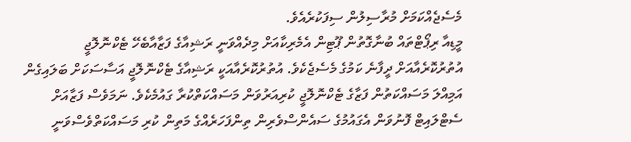މެސެޖެއްކަމަށް މުރާސިލުން ސިފަކުރެއެވެ.
މީޑިއާ ރިޕޯޓްތައް ބުނާގޮތުން ޕޫޓިން އެމެރިކާއަށް މިދެއްވަނީ ރަޝިއާގެ ފަޒާއާބެހޭ ޓެކްނޮލޮޖީ އުތުރުކޮރެއާއަށް ދީފާނެ ކަމުގެ މެސެޖެކެވެ. އުތުރުކޮރެއާއަކީ ރަޝިއާގެ ޓެކްނޮލޮޖީ އަސާސަކަށް ބަލައިގެން އަމިއްލަ މަސައްކަތުން ފަޒާގެ ޓެކްނޮލޮޖީ ކުރިއަރުވަން މަސައްކަތްކުރާ ގައުމެކެވެ. ނަމަވެސް ފަޒާއަށް ސެޓްލައިޓް ފޮނުވަން އެގައުމުގެ ސައެންސްވެރިން ތިންފަހަރެއްގެ މަތިން ކުރި މަސައްކަތްވެސްވަނީ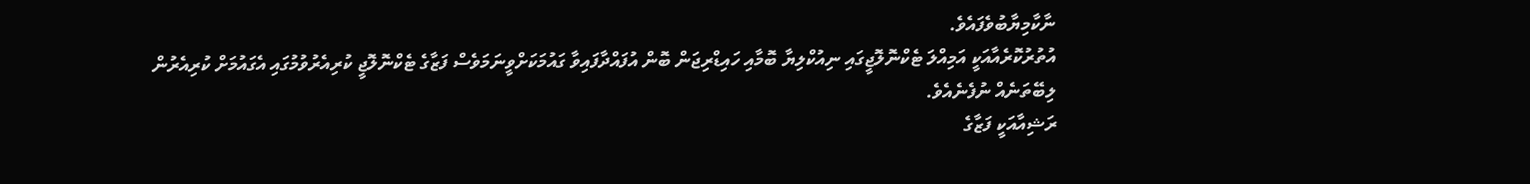ނާކާމިޔާބުވެފައެވެ.
އުތުރުކޮރެއާއަކީ އަމިއްލަ ޓެކްނޮލޮޖީގައި ނިއުކްލިޔާ ބޮމާއި ހައިޑްރިޖަން ބޮން އުފައްދާފައިވާ ގައުމަކަށްވީނަމަވެސް ފަޒާގެ ޓެކްނޮލޮޖީ ކުރިއެރުވުމުގައި އެގައުމަށް ކުރިއެރުން ލިބޭތަނެއް ނުފެނެއެވެ.
ރަޝިއާއަކީ ފަޒާގެ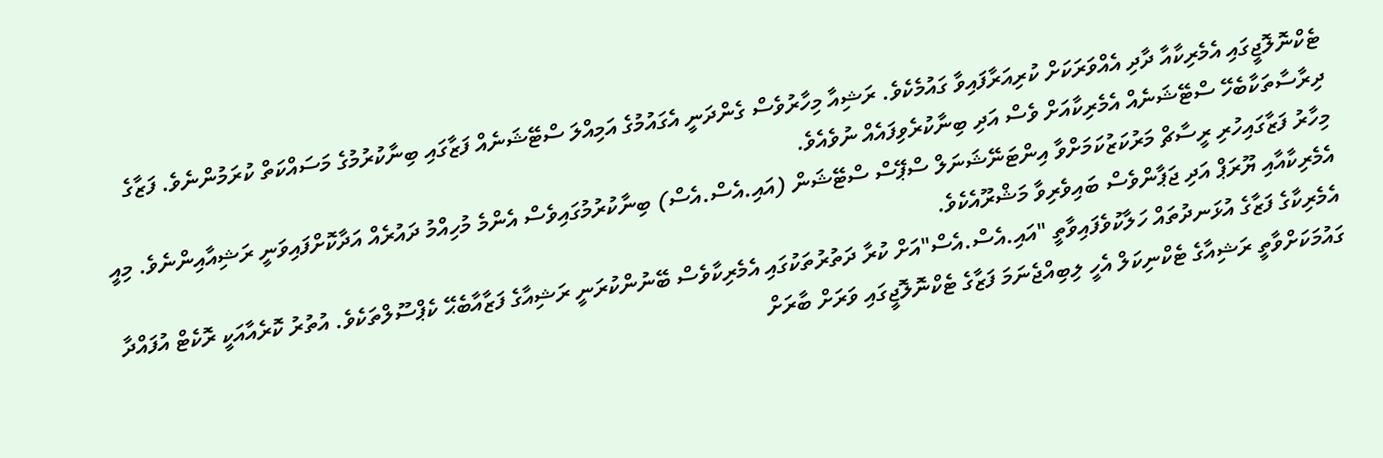ޓެކްނޮލޮޖީގައި އެމެރިކާއާ ދާދި އެއްވަރަކަށް ކުރިއަރާފައިވާ ގައުމެކެވެ. ރަޝިއާ މިހާރުވެސް ގެންދަނީ އެގައުމުގެ އަމިއްލަ ސްޓޭޝަނެއް ފަޒާގައި ބިނާކުރުމުގެ މަސައްކަތް ކުރަމުންނެވެ. ފަޒާގެ ދިރާސާތަކާބެހޭ ސްޓޭޝަނެއް އެމެރިކާއަށް ވެސް އަދި ބިނާކުރެވިފައެއް ނުވެއެވެ.
މިހާރު ފަޒާގައިހުރި ރީސާޗް މަރުކަޒުކަމަށްވާ އިންޓަނޭޝަނަލް ސްޕޭސް ސްޓޭޝަން (އައި.އެސް.އެސް) ބިނާކުރުމުގައިވެސް އެންމެ މުހިއްމު ދައުރެއް އަދާކޮށްފައިވަނީ ރަޝިއާއިންނެވެ. މިއީ އެމެރިކާއާއި ޔޫރަޕް އަދި ޖަޕާންވެސް ބައިވެރިވާ މަޝްރޫއެކެވެ.
އެމެރިކާގެ ފަޒާގެ އުޅަނދުތައް ހަލާކުވެފައިވާތީ "އައި.އެސް.އެސް"އަށް ކުރާ ދަތުރުތަކުގައި އެމެރިކާވެސް ބޭނުންކުރަނީ ރަޝިއާގެ ފަޒާއާބެޙޭ ކެޕްސޫލްތަކެވެ. އުތުރު ކޮރެއާއަކީ ރޮކެޓް އުފައްދާ ގައުމަކަށްވާތީ ރަޝިއާގެ ޓެކްނިކަލް އެހީ ލިބިއްޖެނަމަ ފަޒާގެ ޓެކްނޮލޮޖީގައި ވަރަށް ބާރަށް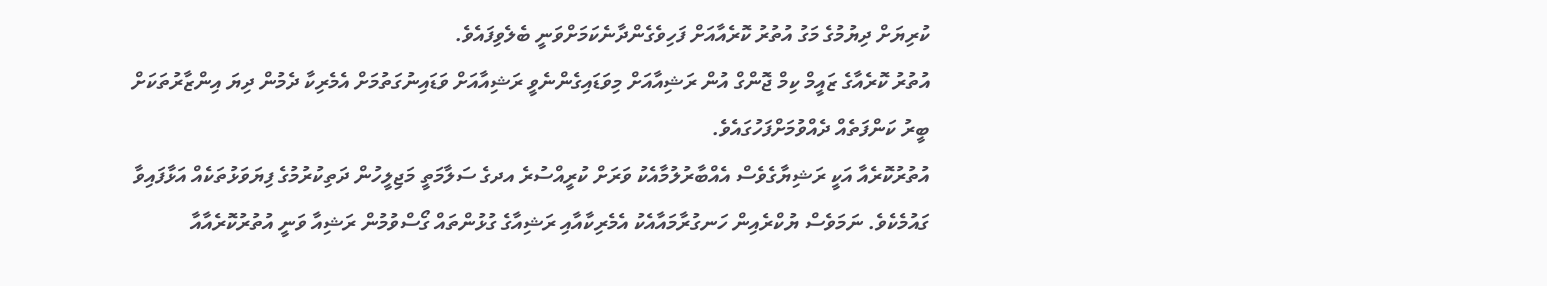ކުރިޔަށް ދިޔުމުގެ މަގު އުތުރު ކޮރެއާއަށް ފަހިވެގެންދާނެކަމަށްވަނީ ބެލެވިފައެވެ.
އުތުރު ކޮރެއާގެ ޒައީމް ކިމް ޖޮންގް އުން ރަޝިއާއަށް މިވަޑައިގެންނެވީ ރަޝިއާއަށް ވަޑައިނުގަތުމަށް އެމެރިކާ ދެމުން ދިޔަ އިންޒާރުތަކަށް ބީރު ކަންފަތެއް ދެއްވުމަށްފަހުގައެވެ.
އުތުރުކޮރެއާ އަކީ ރަޝިޔާގެވެސް އެއްބާރުލުމާއެކު ވަރަށް ކުރީއްސުރެ އދގެ ސަލާމަތީ މަޖިލީހުން ދަތިކުރުމުގެ ފިޔަވަޅުތަކެއް އަޅާފައިވާ ގައުމެކެވެ. ނަމަވެސް ޔުކްރެއިން ހަނގުރާމައާއެކު އެމެރިކާއާއި ރަޝިއާގެ ގުޅުންތައް ގޯސްވުމުން ރަޝިއާ ވަނީ އުތުރުކޮރެއާއާ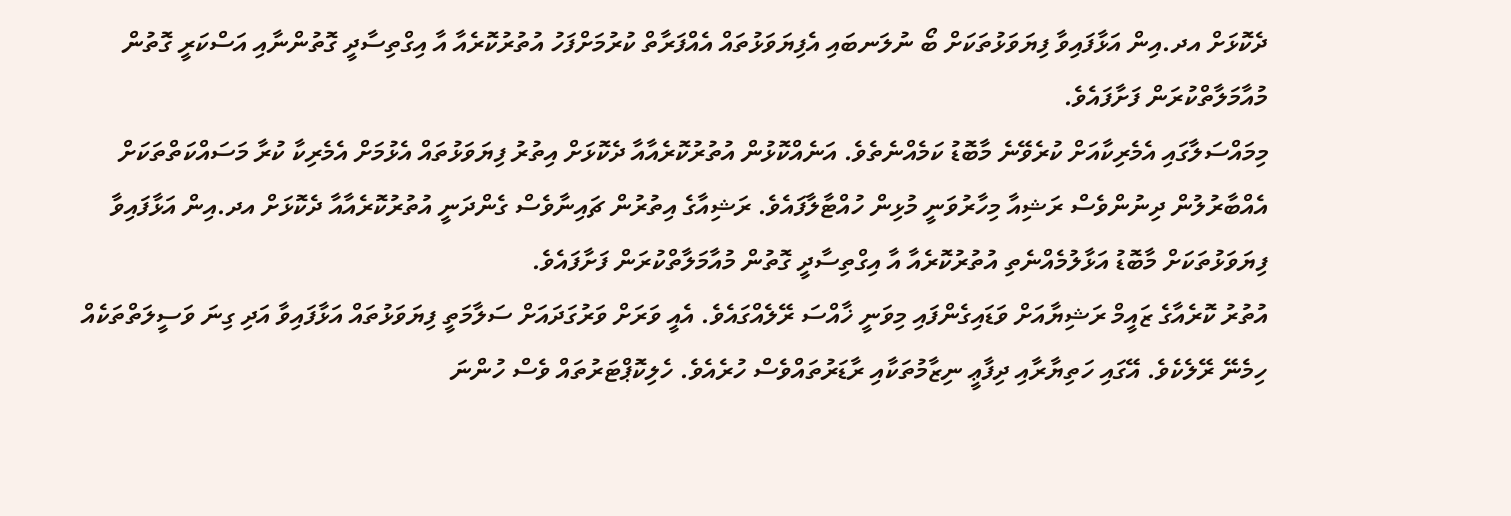ދެކޮޅަށް އދ.އިން އަޅާފައިވާ ފިޔަވަޅުތަކަށް ބޯ ނުލަނބައި އެފިޔަވަޅުތައް އެއްފަރާތް ކުރުމަށްފަހު އުތުރުކޮރެއާ އާ އިގްތިސާދީ ގޮތުންނާއި އަސްކަރީ ގޮތުން މުއާމަލާތްކުރަން ފަށާފައެވެ.
މިމައްސަލާގައި އެމެރިކާއަށް ކުރެވޭނެ މާބޮޑު ކަމެއްނެތެވެ. އަނެއްކޮޅުން އުތުރުކޮރެއާއާ ދެކޮޅަށް އިތުރު ފިޔަވަޅުތައް އެޅުމަށް އެމެރިކާ ކުރާ މަސައްކަތްތަކަށް އެއްބާރުލުން ދިނުންވެސް ރަޝިއާ މިހާރުވަނީ މުޅިން ހުއްޓާލާފައެވެ. ރަޝިއާގެ އިތުރުން ޗައިނާވެސް ގެންދަނީ އުތުރުކޮރެއާއާ ދެކޮޅަށް އދ.އިން އަޅާފައިވާ ފިޔަވަޅުތަކަށް މާބޮޑު އަޅާލުމެއްނެތި އުތުރުކޮރެއާ އާ އިގްތިސާދީ ގޮތުން މުއާމަލާތްކުރަން ފަށާފައެވެ.
އުތުރު ކޮރެއާގެ ޒައީމް ރަޝިޔާއަށް ވަޑައިގެންފައި މިވަނީ ޚާއްސަ ރޭލެއްގައެވެ. އެއީ ވަރަށް ވަރުގަދައަށް ސަލާމަތީ ފިޔަވަޅުތައް އަޅާފައިވާ އަދި ގިނަ ވަސީލަތްތަކެއް ހިމެނޭ ރޭލެކެވެ. އޭގައި ހަތިޔާރާއި ދިފާޢީ ނިޒާމުތަކާއި ރާޑަރުތައްވެސް ހުރެއެވެ. ހެލިކޮޕްޓަރުތައް ވެސް ހުންނަ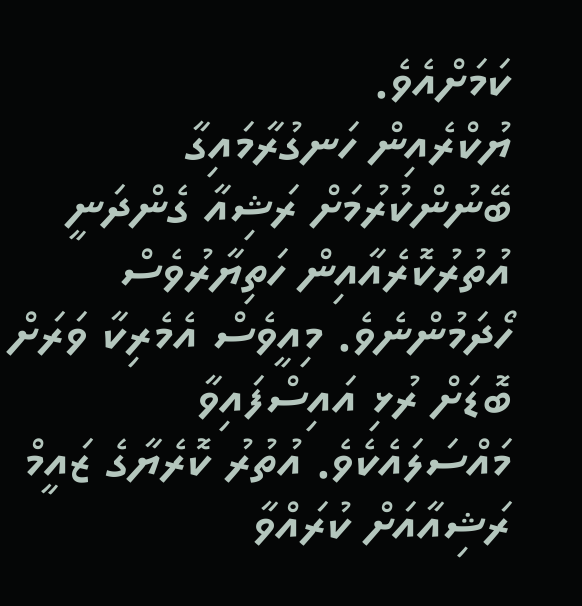ކަމަށްއެވެ.
ޔުކްރެއިން ހަނގުރާމައިގާ ބޭނުންކުރުމަށް ރަޝިއާ ގެންދަނީ އުތުރުކޮރެއާއިން ހަތިޔާރުވެސް ހޯދަމުންނެވެ. މިއީވެސް އެމެރިކާ ވަރަށް ބޮޑަށް ރުޅި އައިސްފައިވާ މައްސަލައެކެވެ. އުތުރު ކޮރެޔާގެ ޒައީމް ރަޝިއާއަށް ކުރައްވާ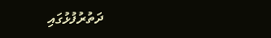ދަތުރުފުޅުގައި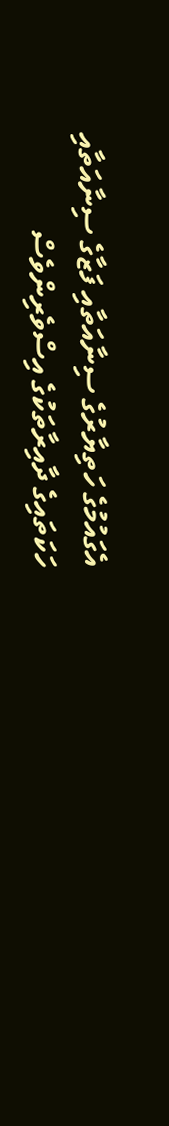އެގައުމުގެ ހަތިޔާރުގެ ސިނާއަތާއި ފަޒާގެ ސިނާއަތާއި ހަކަތައިގެ ދާއިރާތަކުގެ އިސްވެރިންވެސް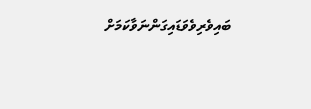ބައިވެރިވެވަޑައިގަންނަވާކަމަށް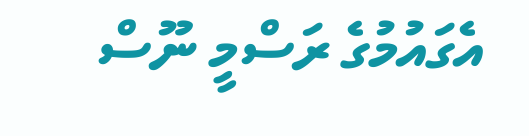އެގައުމުގެ ރަސްމީ ނޫސް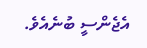އެޖެންސީ ބުނެއެވެ.